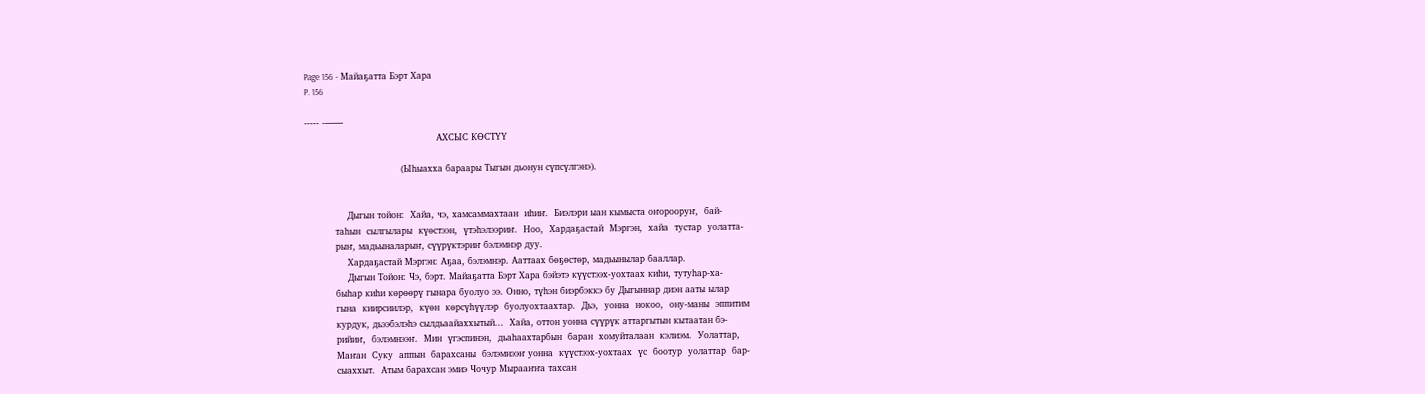Page 156 - Майаҕатта Бэрт Хара
P. 156

----- -——
                                            АХСЫС КӨСТҮҮ

                                (Ыһыахха бараары Тыгын дьонун сүпсүлгэнэ).


              Дыгын тойон:  Хайа, чэ, хамсаммахтаан  иһиҥ.  Биэлэри ыан кымыста оҥорооруҥ,  бай-
          таһын  сылгылары  күөстээн,  үтэһэлээриҥ.  Ноо,  Хардаҕастай  Мэргэн,  хайа  тустар  уолатта-
          рыҥ, мадьыналарыҥ, сүүрүктэриҥ бэлэмнэр дуу.
              Хардаҕастай Мэргэн: Аҕаа, бэлэмнэр. Ааттаах бөҕөстөр, мадьынылар бааллар.
              Дыгын Тойон: Чэ, бэрт. Майаҕатта Бэрт Хара бэйэтэ күүстээх-уохтаах киһи, тутуһар-ха-
          быһар киһи көрөөрү гынара буолуо ээ. Онно, түһэн биэрбэккэ бу Дыгыннар диэн ааты ылар
          гына  киирсиилэр,  күөн  көрсүһүүлэр  буолуохтаахтар.  Дьэ,  уонна  нокоо,  ону-маны  эппитим
          курдук, дьээбэлэһэ сылдьаайаххытый...  Хайа, оттон уонна сүүрүк аттаргытын кытаатан бэ-
          рийиҥ,  бэлэмнээҥ.  Мин  үгэспинэн,  дьаһаахтарбын  баран  хомуйталаан  кэлиэм.  Уолаттар,
          Маҥан  Суку  аппын  барахсаны  бэлэмнээҥ уонна  күүстээх-уохтаах  үс  боотур  уолаттар  бар-
          сыаххыт.  Атым барахсан эмиэ Чочур Мырааҥҥа тахсан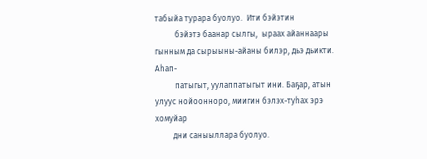табыйа турара буолуо.  Ити бэйэтин
          бэйэтэ баанар сылгы,  ыраах айаннаары гынным да сырыыны-айаны билэр, дьэ дьикти. Аһап-
          патыгыт, уулаппатыгыт ини. Баҕар, атын улуус нойоонноро, миигин бэлэх-туһах эрэ хомуйар
         дни саныыллара буолуо.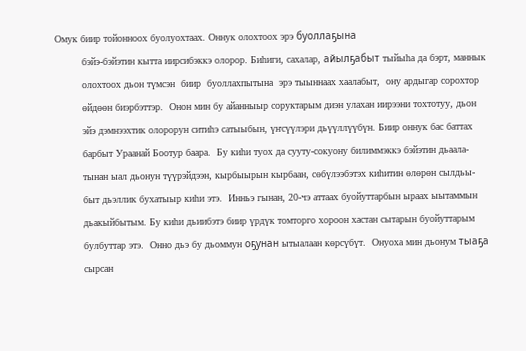Омук биир тойонноох буолуохтаах. Оннук олохтоох эрэ буоллаҕына
         бэйэ-бэйэтин кытта иирсибэккэ олорор. Биһиги, сахалар, айылҕабыт тыйыһа да бэрт, маннык
         олохтоох дьон түмсэн  биир  буоллахпытына  эрэ тыыннаах хаалабыт,  ону ардыгар сорохтор
         өйдөөн биэрбэттэр.  Онон мин бу айанныыр соруктарым диэн улахан иирээни тохтотуу, дьон
         эйэ дэмнээхтик олорорун ситиһэ сатыыбын, үҥсүүлэри дьүүллүүбүн. Биир оннук бас баттах
         барбыт Ураанай Боотур баара.  Бу киһи туох да сууту-сокуону билиммэккэ бэйэтин дьаала-
         тынан ыал дьонун түүрэйдээн, кырбыырын кырбаан, сөбүлээбэтэх киһитин өлөрөн сылдьы-
         быт дьэллик бухатыыр киһи этэ.  Инньэ гынан, 20-чэ аттаах буойуттарбын ыраах ыытаммын
         дьакыйбытым. Бу киһи дьиибэтэ биир үрдүк томторго хороон хастан сытарын буойуттарым
         булбуттар этэ.  Онно дьэ бу дьоммун оҕунан ытыалаан көрсүбүт.  Онуоха мин дьонум тыаҕа
         сырсан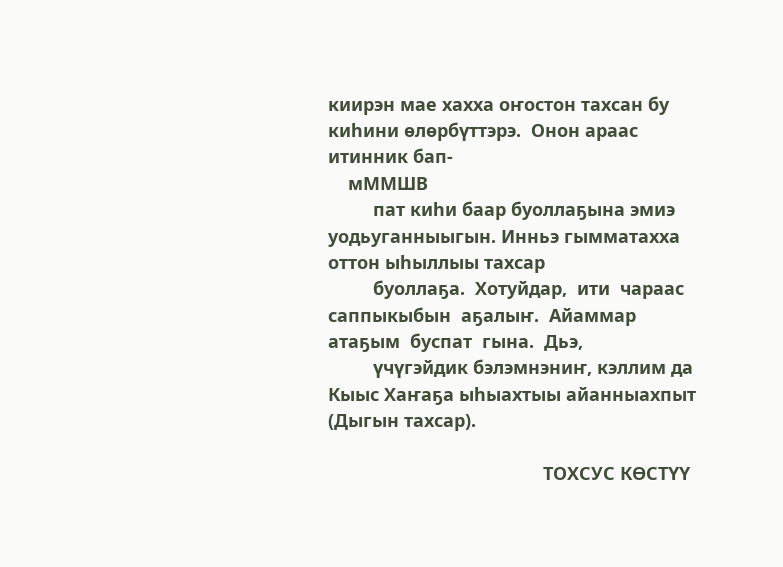киирэн мае хахха оҥостон тахсан бу киһини өлөрбүттэрэ.  Онон араас итинник бап-
    мММШВ
         пат киһи баар буоллаҕына эмиэ уодьуганныыгын. Инньэ гымматахха оттон ыһыллыы тахсар
         буоллаҕа.  Хотуйдар,  ити  чараас  саппыкыбын  аҕалыҥ.  Айаммар  атаҕым  буспат  гына.  Дьэ,
         үчүгэйдик бэлэмнэниҥ, кэллим да Кыыс Хаҥаҕа ыһыахтыы айанныахпыт (Дыгын тахсар).

                                           ТОХСУС КӨСТҮҮ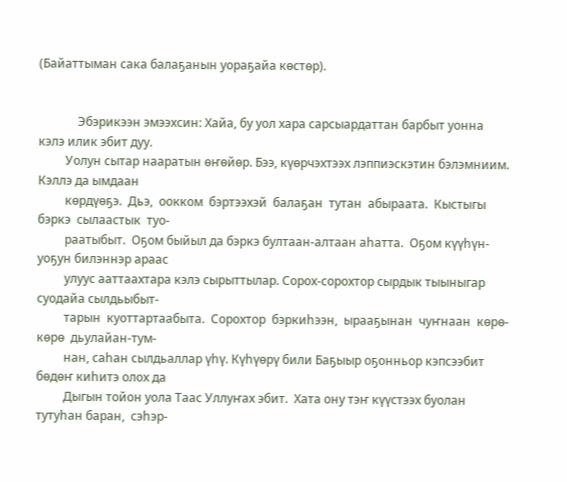(Байаттыман сака балаҕанын уораҕайа көстөр).


             Эбэрикээн эмээхсин: Хайа, бу уол хара сарсыардаттан барбыт уонна кэлэ илик эбит дуу.
         Уолун сытар нааратын өҥөйөр. Бээ, күөрчэхтээх лэппиэскэтин бэлэмниим. Кэллэ да ымдаан
         көрдүөҕэ.  Дьэ,  оокком  бэртээхэй  балаҕан  тутан  абыраата.  Кыстыгы  бэркэ  сылаастык  туо-
         раатыбыт.  Оҕом быйыл да бэркэ бултаан-алтаан аһатта.  Оҕом күүһүн-уоҕун билэннэр араас
         улуус ааттаахтара кэлэ сырыттылар. Сорох-сорохтор сырдык тыыныгар суодайа сылдьыбыт-
         тарын  куоттартаабыта.  Сорохтор  бэркиһээн,  ырааҕынан  чуҥнаан  көрө-көрө  дьулайан-тум-
         нан, саһан сылдьаллар үһү. Күһүөрү били Баҕыыр оҕонньор кэпсээбит бөдөҥ киһитэ олох да
         Дыгын тойон уола Таас Уллуҥах эбит.  Хата ону тэҥ күүстээх буолан тутуһан баран,  сэһэр-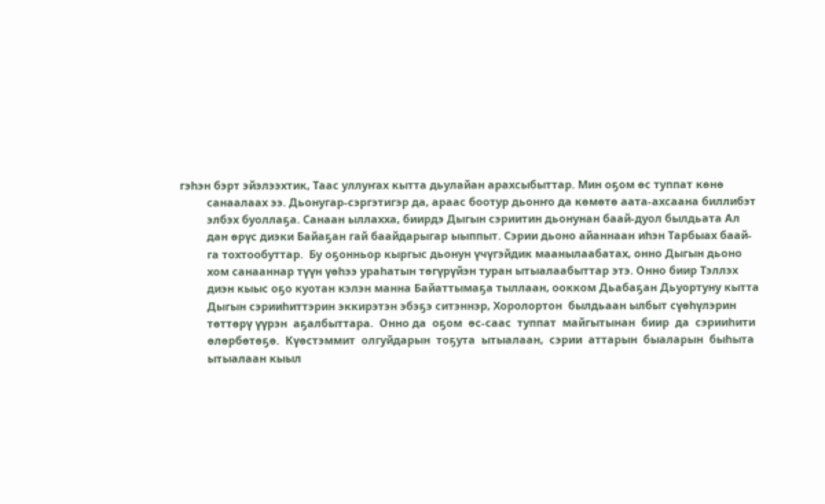гэһэн бэрт эйэлээхтик, Таас уллуҥах кытта дьулайан арахсыбыттар. Мин оҕом өс туппат көнө
         санаалаах ээ. Дьонугар-сэргэтигэр да, араас боотур дьонҥо да көмөтө аата-ахсаана биллибэт
         элбэх буоллаҕа. Санаан ыллахха, биирдэ Дыгын сэриитин дьонунан баай-дуол былдьата Ал
         дан өрүс диэки Байаҕан гай баайдарыгар ыыппыт. Сэрии дьоно айаннаан иһэн Тарбыах баай-
         га тохтообуттар.  Бу оҕонньор кыргыс дьонун үчүгэйдик маанылаабатах, онно Дыгын дьоно
         хом санааннар түүн үөһээ ураһатын төгүрүйэн туран ытыалаабыттар этэ. Онно биир Тэллэх
         диэн кыыс оҕо куотан кэлэн манна Байаттымаҕа тыллаан, оокком Дьабаҕан Дьуортуну кытта
         Дыгын сэрииһиттэрин эккирэтэн эбэҕэ ситэннэр, Хоролортон  былдьаан ылбыт сүөһүлэрин
         төттөрү үүрэн  аҕалбыттара.  Онно да  оҕом  өс-саас  туппат  майгытынан  биир  да  сэрииһити
         өлөрбөтөҕө.  Күөстэммит  олгуйдарын  тоҕута  ытыалаан,  сэрии  аттарын  быаларын  быһыта
         ытыалаан кыыл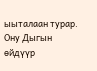ыыталаан турар. Ону Дыгын өйдүүр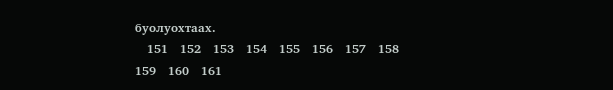буолуохтаах.
   151   152   153   154   155   156   157   158   159   160   161